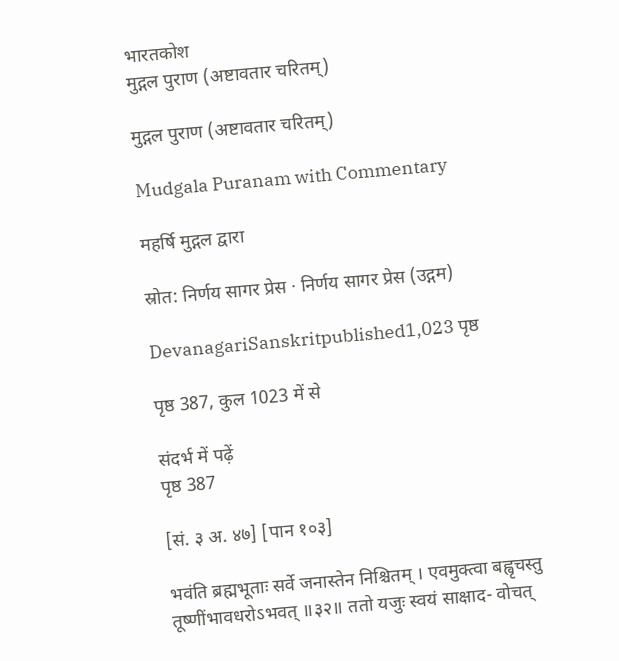भारतकोश
मुद्गल पुराण (अष्टावतार चरितम्)

मुद्गल पुराण (अष्टावतार चरितम्)

Mudgala Puranam with Commentary

महर्षि मुद्गल द्वारा

स्रोत: निर्णय सागर प्रेस · निर्णय सागर प्रेस (उद्गम)

DevanagariSanskritpublished1,023 पृष्ठ

पृष्ठ 387, कुल 1023 में से

संदर्भ में पढ़ें
पृष्ठ 387

[सं. ३ अ. ४७] [पान १०३]

भवंति ब्रह्मभूताः सर्वे जनास्तेन निश्चितम् । एवमुक्त्वा बह्वृचस्तु तूष्णींभावधरोऽभवत् ॥३२॥ ततो यजुः स्वयं साक्षाद- वोचत्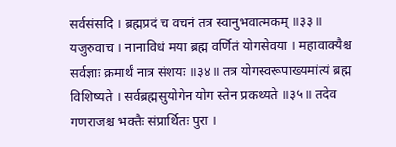सर्वसंसदि । ब्रह्मप्रदं च वचनं तत्र स्वानुभवात्मकम् ॥३३॥ यजुरुवाच । नानाविधं मया ब्रह्म वर्णितं योगसेवया । महावाक्यैश्च सर्वज्ञाः क्रमार्थं नात्र संशयः ॥३४॥ तत्र योगस्वरूपाख्यमांत्यं ब्रह्म विशिष्यते । सर्वब्रह्मसुयोगेन योग स्तेन प्रकथ्यते ॥३५॥ तदेव गणराजश्च भक्तैः संप्रार्थितः पुरा ।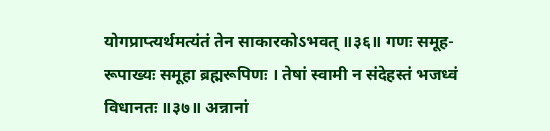योगप्राप्त्यर्थमत्यंतं तेन साकारकोऽभवत् ॥३६॥ गणः समूह- रूपाख्यः समूहा ब्रह्मरूपिणः । तेषां स्वामी न संदेहस्तं भजध्वं विधानतः ॥३७॥ अन्नानां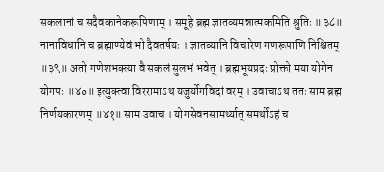सकलानां च सदैवकानेकरूपिणाम् । समूहे ब्रह्म ज्ञातव्यमन्नात्मकमिति श्रुतिः ॥३८॥ नानाविधानि च ब्रह्माण्येवं भो दैवतर्षयः । ज्ञातव्यानि विचारेण गणरूपाणि निश्चितम् ॥३९॥ अतो गणेशभक्त्या वै सकलं सुलभं भवेत् । ब्रह्मभूयप्रदः प्रोक्तो मया योगेन योगपः ॥४०॥ इत्युक्त्वा विररामाऽथ यजुर्योगविदां वरम् । उवाचाऽथ ततः साम ब्रह्म निर्णयकारणम् ॥४१॥ साम उवाच । योगसेवनसामर्थ्यात् समर्थोऽहं च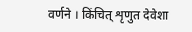वर्णने । किंचित् शृणुत देवेशा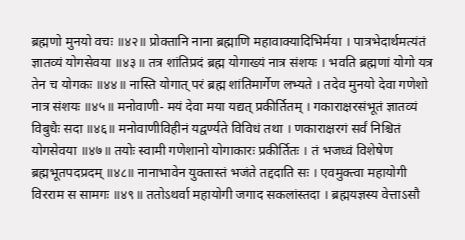ब्रह्मणो मुनयो वचः ॥४२॥ प्रोक्तानि नाना ब्रह्माणि महावाक्यादिभिर्मया । पात्रभेदार्थमत्यंतं ज्ञातव्यं योगसेवया ॥४३॥ तत्र शांतिप्रदं ब्रह्म योगाख्यं नात्र संशयः । भवति ब्रह्मणां योगो यत्र तेन च योगकः ॥४४॥ नास्ति योगात् परं ब्रह्म शांतिमार्गेण लभ्यते । तदेव मुनयो देवा गणेशो नात्र संशयः ॥४५॥ मनोवाणी- मयं देवा मया यद्यत् प्रकीर्तितम् । गकाराक्षरसंभूतं ज्ञातव्यं विबुधैः सदा ॥४६॥ मनोवाणीविहीनं यद्वर्ण्यते विविधं तथा । णकाराक्षरगं सर्वं निश्चितं योगसेवया ॥४७॥ तयोः स्वामी गणेशानो योगाकारः प्रकीर्तितः । तं भजध्वं विशेषेण ब्रह्मभूतपदप्रदम् ॥४८॥ नानाभावेन युक्तास्तं भजंते तद्ददाति सः । एवमुक्त्वा महायोगी विरराम स सामगः ॥४९॥ ततोऽथर्वा महायोगी जगाद सकलांस्तदा । ब्रह्मयज्ञस्य वेत्ताऽसौ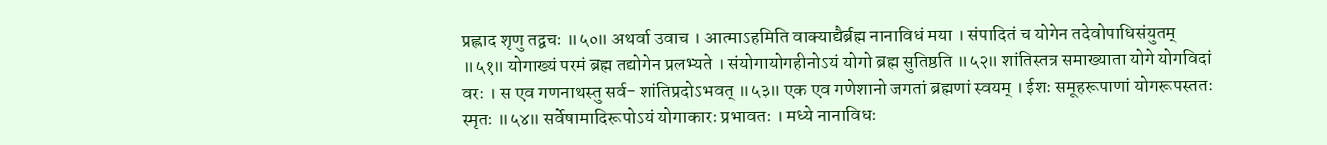प्रह्लाद शृणु तद्वचः ॥५०॥ अथर्वा उवाच । आत्माऽहमिति वाक्याद्यैर्ब्रह्म नानाविधं मया । संपादितं च योगेन तदेवोपाधिसंयुतम् ॥५१॥ योगाख्यं परमं ब्रह्म तद्योगेन प्रलभ्यते । संयोगायोगहीनोऽयं योगो ब्रह्म सुतिष्ठति ॥५२॥ शांतिस्तत्र समाख्याता योगे योगविदां वरः । स एव गणनाथस्तु सर्व- शांतिप्रदोऽभवत् ॥५३॥ एक एव गणेशानो जगतां ब्रह्मणां स्वयम् । ईशः समूहरूपाणां योगरूपस्ततः स्मृतः ॥५४॥ सर्वेषामादिरूपोऽयं योगाकारः प्रभावतः । मध्ये नानाविधः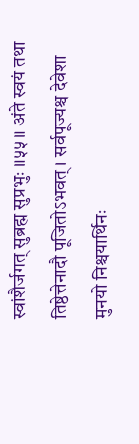स्वांशैर्जगत् सुब्रह्म सुप्रभुः ॥५५॥ अंते स्वयं तथा तिष्ठेत्तेनादौ पूजितोऽभवत् । सर्वपूज्यश्च देवेशा मुनयो निश्चयार्थिनः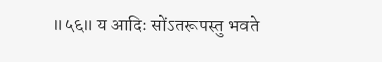॥५६॥ य आदिः सोंऽतरूपस्तु भवते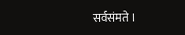सर्वसंमते ।